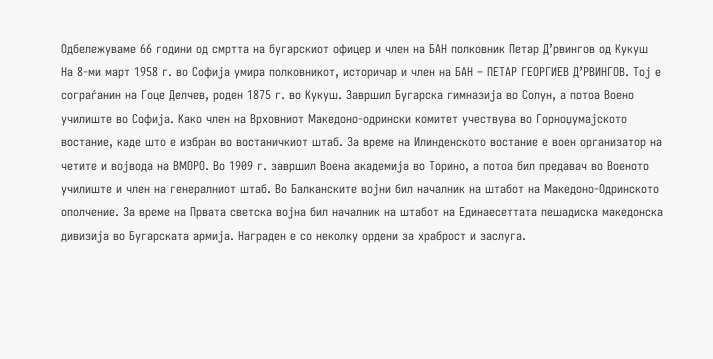Одбележуваме 66 години од смртта на бугарскиот офицер и член на БАН полковник Петар Д’рвингов од Кукуш
На 8-ми март 1958 г. во Софија умира полковникот, историчар и член на БАН – ПЕТАР ГЕОРГИЕВ Д’РВИНГОВ. Тој е сограѓанин на Гоце Делчев, роден 1875 г. во Кукуш. Завршил Бугарска гимназија во Солун, а потоа Воено училиште во Софија. Како член на Врховниот Македоно-одрински комитет учествува во Горноџумајското востание, каде што е избран во востаничкиот штаб. За време на Илинденското востание е воен организатор на четите и војвода на ВМОРО. Во 1909 г. завршил Воена академија во Торино, а потоа бил предавач во Военото училиште и член на генералниот штаб. Во Балканските војни бил началник на штабот на Македоно-Одринското ополчение. За време на Првата светска војна бил началник на штабот на Единаесеттата пешадиска македонска дивизија во Бугарската армија. Награден е со неколку ордени за храброст и заслуга.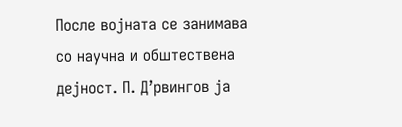После војната се занимава со научна и обштествена дејност. П. Д’рвингов ја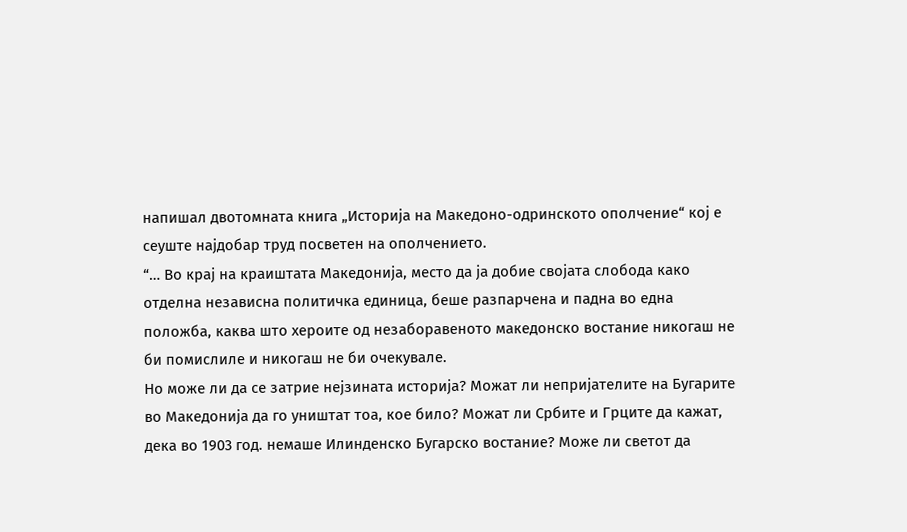напишал двотомната книга „Историја на Македоно-одринското ополчение“ кој е сеуште најдобар труд посветен на ополчението.
“… Во крај на краиштата Македонија, место да ја добие својата слобода како отделна независна политичка единица, беше разпарчена и падна во една положба, каква што хероите од незаборавеното македонско востание никогаш не би помислиле и никогаш не би очекувале.
Но може ли да се затрие нејзината историја? Можат ли непријателите на Бугарите во Македонија да го уништат тоа, кое било? Можат ли Србите и Грците да кажат, дека во 1903 год. немаше Илинденско Бугарско востание? Може ли светот да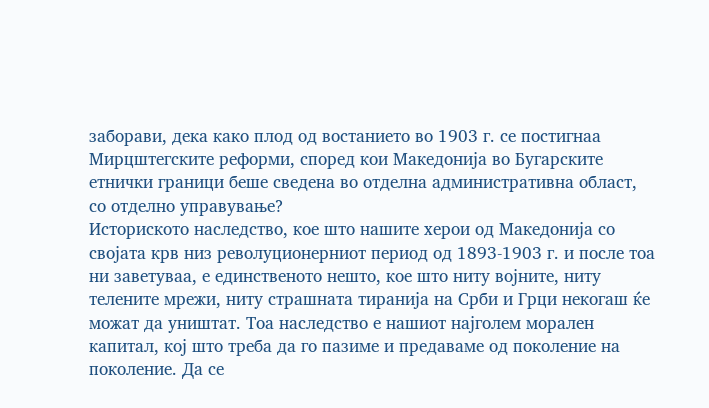заборави, дека како плод од востанието во 1903 г. се постигнаа Мирцштегските реформи, според кои Македонија во Бугарските етнички граници беше сведена во отделна административна област, со отделно управување?
Историското наследство, кое што нашите херои од Македонија со својата крв низ револуционерниот период од 1893-1903 г. и после тоа ни заветуваа, е единственото нешто, кое што ниту војните, ниту телените мрежи, ниту страшната тиранија на Срби и Грци некогаш ќе можат да уништат. Тоа наследство е нашиот најголем морален капитал, кој што треба да го пазиме и предаваме од поколение на поколение. Да се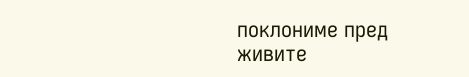поклониме пред живите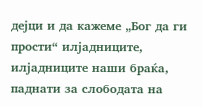дејци и да кажеме „Бог да ги прости“ илјадниците, илјадниците наши браќа, паднати за слободата на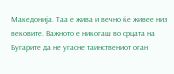Македонија. Таа е жива и вечно ќе живее низ вековите. Важното е никогаш во срцата на Бугарите да не угасне таинствениот оган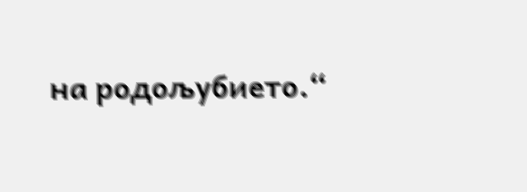на родољубието.“